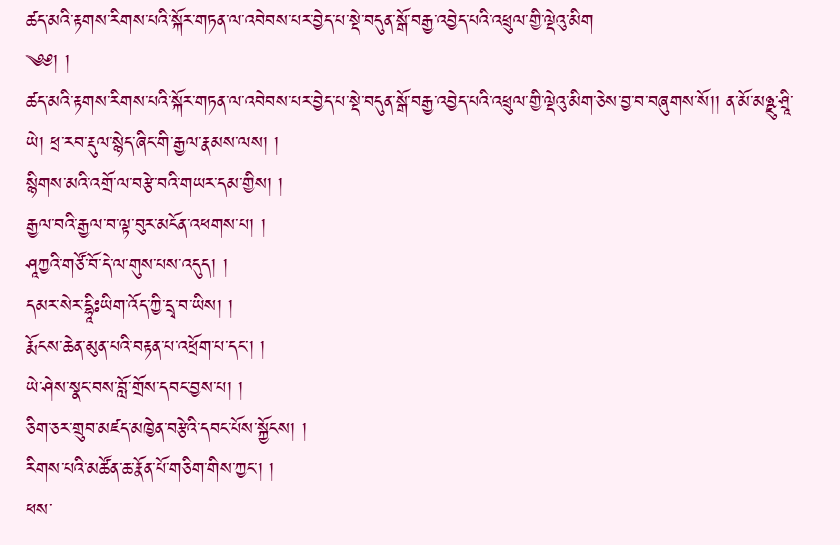ཚད་མའི་རྟགས་རིགས་པའི་སྐོར་གཏན་ལ་འབེབས་པར་བྱེད་པ་སྡེ་བདུན་སྒོ་བརྒྱ་འབྱེད་པའི་འཕྲུལ་གྱི་ལྡེའུ་མིག
༄༅། །
ཚད་མའི་རྟགས་རིགས་པའི་སྐོར་གཏན་ལ་འབེབས་པར་བྱེད་པ་སྡེ་བདུན་སྒོ་བརྒྱ་འབྱེད་པའི་འཕྲུལ་གྱི་ལྡེའུ་མིག་ཅེས་བྱ་བ་བཞུགས་སོ།། ན་མོ་མཉྫུ་ཤྲཱི་ཡེ། ཕྲ་རབ་རྡུལ་སྙེད་ཞིང་གི་རྒྱལ་རྣམས་ལས། །
སྙིགས་མའི་འགྲོ་ལ་བརྩེ་བའི་གཡར་དམ་གྱིས། །
རྒྱལ་བའི་རྒྱལ་བ་ལྟ་བུར་མངོན་འཕགས་པ། །
ཤཱཀྱའི་གཙོ་བོ་དེ་ལ་གུས་པས་འདུད། །
དམར་སེར་དྷཱིཿཡིག་འོད་ཀྱི་དྲྭ་བ་ཡིས། །
རྨོངས་ཆེན་མུན་པའི་བརྟན་པ་འཕྲོག་པ་དང་། །
ཡེ་ཤེས་སྣང་བས་བློ་གྲོས་དབང་བྱས་པ། །
ཅིག་ཅར་གྲུབ་མཛད་མཁྱེན་བརྩེའི་དབང་པོས་སྐྱོངས། །
རིགས་པའི་མཚོན་ཆ་རྣོན་པོ་གཅིག་གིས་ཀྱང་། །
ཕས་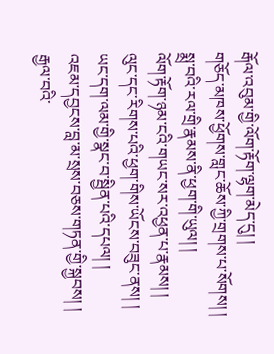རྒོལ་འབུམ་གྱི་ལོག་རྟོག་ལྷག་མེད་དུ། །
གཅོད་མཁས་ཕྱོགས་གླང་ཆོས་ཀྱི་གྲགས་པ་སོགས། །
སྨྲ་བའི་རལ་གྲི་རྣམས་ནི་ཕྱག་གི་ཡུལ། །
ལོག་རྟོག་ཉམ་ངའི་གཡང་སར་འཕྱན་པ་རྣམས། །
ལུང་དང་རིགས་པའི་ཕྱག་གིས་ཡོངས་བཟུང་ནས། །
ཡང་དག་ལམ་གྱི་སྣང་བ་སྦྱིན་པའི་དཔལ། །
འཇམ་དབྱངས་བླ་མ་སྲས་བཅས་གཏན་གྱི་སྐྱབས། །
རྒྱལ་བའི་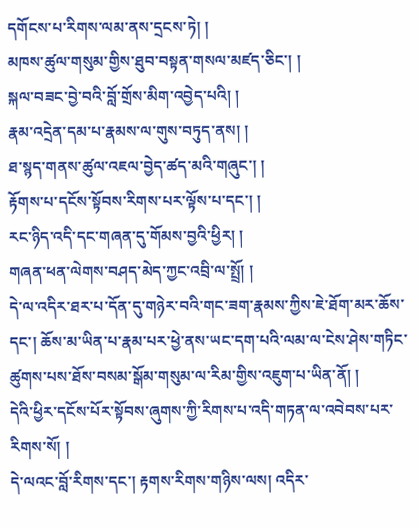དགོངས་པ་རིགས་ལམ་ནས་དྲངས་ཏེ། །
མཁས་ཚུལ་གསུམ་གྱིས་ཐུབ་བསྟན་གསལ་མཛད་ཅིང་། །
སྐལ་བཟང་བྱེ་བའི་བློ་གྲོས་མིག་འབྱེད་པའི། །
རྣམ་འདྲེན་དམ་པ་རྣམས་ལ་གུས་བཏུད་ནས། །
ཐ་སྙད་གནས་ཚུལ་འཇལ་བྱེད་ཚད་མའི་གཞུང་། །
རྟོགས་པ་དངོས་སྟོབས་རིགས་པར་ལྟོས་པ་དང་། །
རང་ཉིད་འདི་དང་གཞན་དུ་གོམས་བྱའི་ཕྱིར། །
གཞན་ཕན་ལེགས་བཤད་མེད་ཀྱང་འབྲི་ལ་སྤྲོ། །
དེ་ལ་འདིར་ཐར་པ་དོན་དུ་གཉེར་བའི་གང་ཟག་རྣམས་ཀྱིས་ཇེ་ཐོག་མར་ཆོས་དང་། ཆོས་མ་ཡིན་པ་རྣམ་པར་ཕྱེ་ནས་ཡང་དག་པའི་ལམ་ལ་ངེས་ཤེས་གཏིང་ཚུགས་པས་ཐོས་བསམ་སྒོམ་གསུམ་ལ་རིམ་གྱིས་འཇུག་པ་ཡིན་ནོ། །
དེའི་ཕྱིར་དངོས་པོར་སྟོབས་ཞུགས་ཀྱི་རིགས་པ་འདི་གཏན་ལ་འབེབས་པར་རིགས་སོ། །
དེ་ལའང་བློ་རིགས་དང་། རྟགས་རིགས་གཉིས་ལས། འདིར་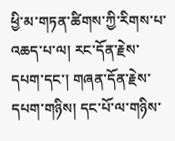ཕྱི་མ་གཏན་ཚིགས་ཀྱི་རིགས་པ་འཆད་པ་ལ། རང་དོན་རྗེས་དཔག་དང་། གཞན་དོན་རྗེས་དཔག་གཉིས། དང་པོ་ལ་གཉིས་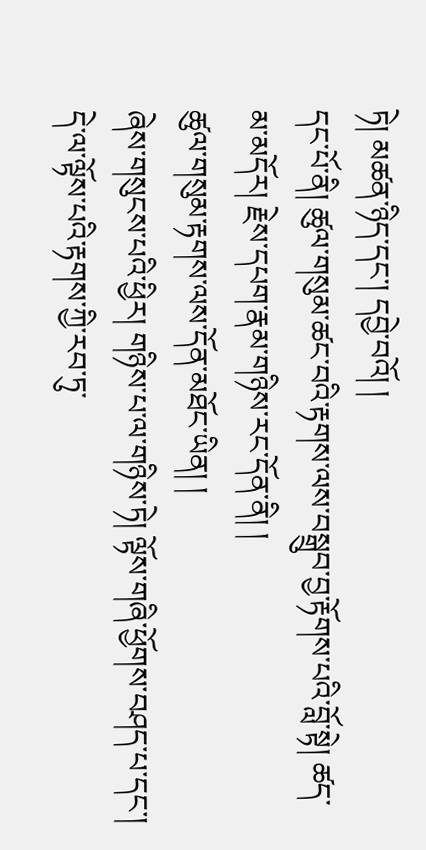ཏེ། མཚན་ཉིད་དང་། དབྱེ་བའོ། །
དང་པོ་ནི། ཚུལ་གསུམ་ཚང་བའི་རྟགས་ལས་བསྒྲུབ་བྱ་རྟོགས་པའི་བློ་སྟེ། ཚད་མ་མདོར། རྗེས་དཔག་རྣམ་གཉིས་རང་དོན་ནི། །
ཚུལ་གསུམ་རྟགས་ལས་དོན་མཐོང་ཡིན། །
ཞེས་གསུངས་པའི་ཕྱིར། གཉིས་པ་ལ་གཉིས་ཏེ། ལྟོས་གཞི་ཕྱོགས་བཤད་པ་དང་། དེ་ལ་ལྟོས་པའི་རྟགས་ཀྱི་རབ་ཏུ་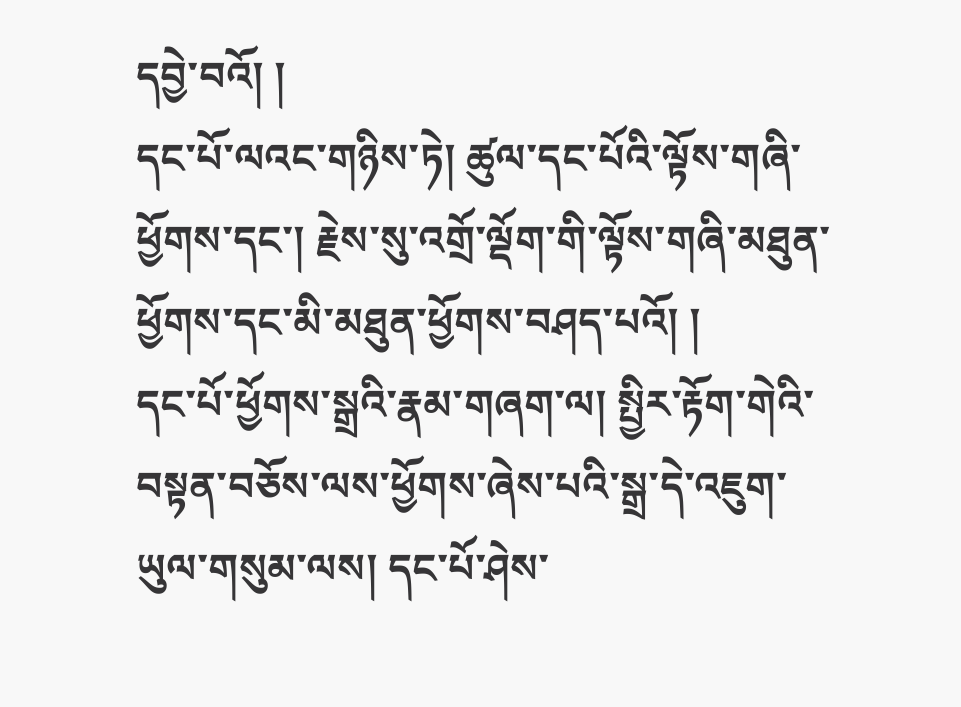དབྱེ་བའོ། །
དང་པོ་ལའང་གཉིས་ཏེ། ཚུལ་དང་པོའི་ལྟོས་གཞི་ཕྱོགས་དང་། རྗེས་སུ་འགྲོ་ལྡོག་གི་ལྟོས་གཞི་མཐུན་ཕྱོགས་དང་མི་མཐུན་ཕྱོགས་བཤད་པའོ། །
དང་པོ་ཕྱོགས་སྒྲའི་རྣམ་གཞག་ལ། སྤྱིར་རྟོག་གེའི་བསྟན་བཅོས་ལས་ཕྱོགས་ཞེས་པའི་སྒྲ་དེ་འཇུག་ཡུལ་གསུམ་ལས། དང་པོ་ཤེས་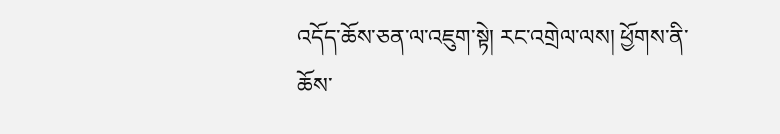འདོད་ཆོས་ཅན་ལ་འཇུག་སྟེ། རང་འགྲེལ་ལས། ཕྱོགས་ནི་ཆོས་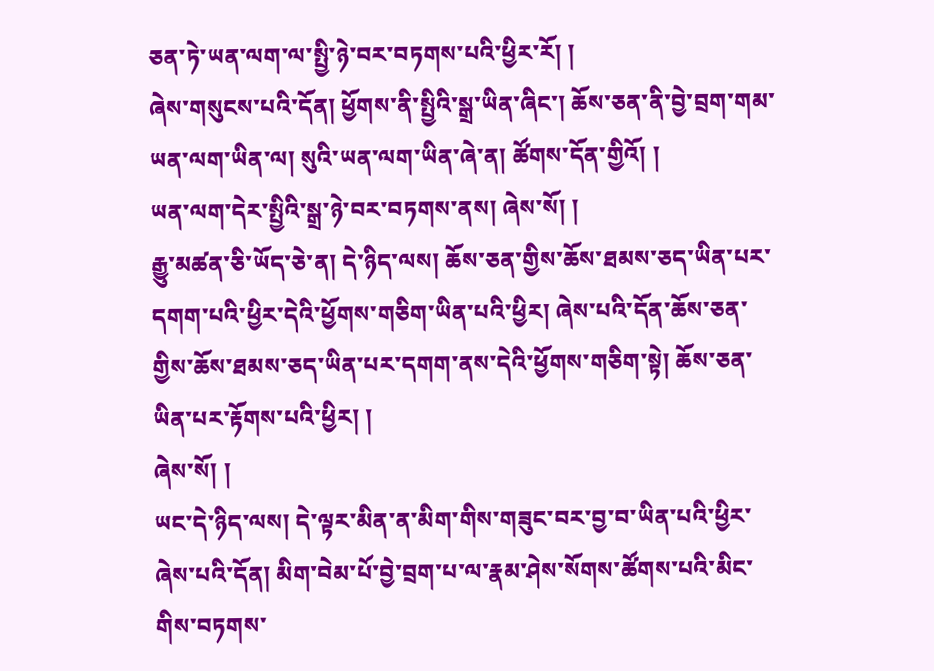ཅན་ཏེ་ཡན་ལག་ལ་སྤྱི་ཉེ་བར་བཏགས་པའི་ཕྱིར་རོ། །
ཞེས་གསུངས་པའི་དོན། ཕྱོགས་ནི་སྤྱིའི་སྒྲ་ཡིན་ཞིང་། ཆོས་ཅན་ནི་བྱེ་བྲག་གམ་ཡན་ལག་ཡིན་ལ། སུའི་ཡན་ལག་ཡིན་ཞེ་ན། ཚོགས་དོན་གྱིའོ། །
ཡན་ལག་དེར་སྤྱིའི་སྒྲ་ཉེ་བར་བཏགས་ནས། ཞེས་སོ། །
རྒྱུ་མཚན་ཅི་ཡོད་ཅེ་ན། དེ་ཉིད་ལས། ཆོས་ཅན་གྱིས་ཆོས་ཐམས་ཅད་ཡིན་པར་དགག་པའི་ཕྱིར་དེའི་ཕྱོགས་གཅིག་ཡིན་པའི་ཕྱིར། ཞེས་པའི་དོན་ཆོས་ཅན་གྱིས་ཆོས་ཐམས་ཅད་ཡིན་པར་དགག་ནས་དེའི་ཕྱོགས་གཅིག་སྟེ། ཆོས་ཅན་ཡིན་པར་རྟོགས་པའི་ཕྱིར། །
ཞེས་སོ། །
ཡང་དེ་ཉིད་ལས། དེ་ལྟར་མིན་ན་མིག་གིས་གཟུང་བར་བྱ་བ་ཡིན་པའི་ཕྱིར་ཞེས་པའི་དོན། མིག་བེམ་པོ་བྱེ་བྲག་པ་ལ་རྣམ་ཤེས་སོགས་ཚོགས་པའི་མིང་གིས་བཏགས་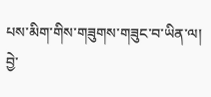པས་མིག་གིས་གཟུགས་གཟུང་བ་ཡིན་ལ། བྱེ་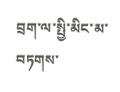བྲག་ལ་སྤྱི་མིང་མ་བཏགས་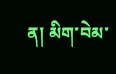ན། མིག་བེམ་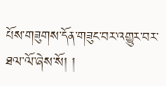པོས་གཟུགས་དོན་གཟུང་བར་འགྱུར་བར་ཐལ་ལོ་ཞེས་སོ། །